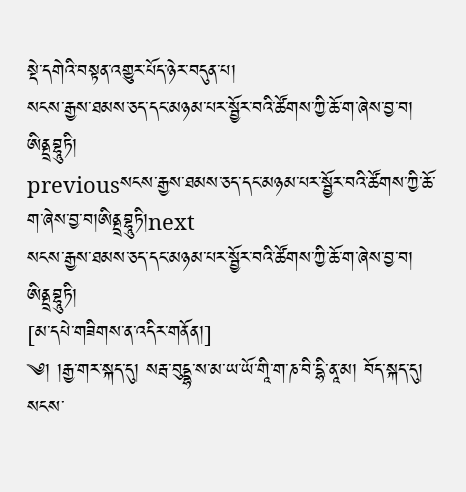སྡེ་དགེའི་བསྟན་འགྱུར་པོད་ཉེར་བདུན་པ།
སངས་རྒྱས་ཐམས་ཅད་དང་མཉམ་པར་སྦྱོར་བའི་ཚོགས་ཀྱི་ཆོ་ག་ཞེས་བྱ་བ། ཨིནྡྲབྷཱུཏི།
previousསངས་རྒྱས་ཐམས་ཅད་དང་མཉམ་པར་སྦྱོར་བའི་ཚོགས་ཀྱི་ཆོ་ག་ཞེས་བྱ་བ།ཨིནྡྲབྷཱུཏི།next
སངས་རྒྱས་ཐམས་ཅད་དང་མཉམ་པར་སྦྱོར་བའི་ཚོགས་ཀྱི་ཆོ་ག་ཞེས་བྱ་བ།
ཨིནྡྲབྷཱུཏི།
[མ་དཔེ་གཟིགས་ན་འདིར་གནོན།]
༄། །རྒྱ་གར་སྐད་དུ། སརྦ་བུདྡྷ་ས་མ་ཡ་ཡོ་གཱི་ག་ཎ་བི་དྷི་ནཱ་མ། བོད་སྐད་དུ། སངས་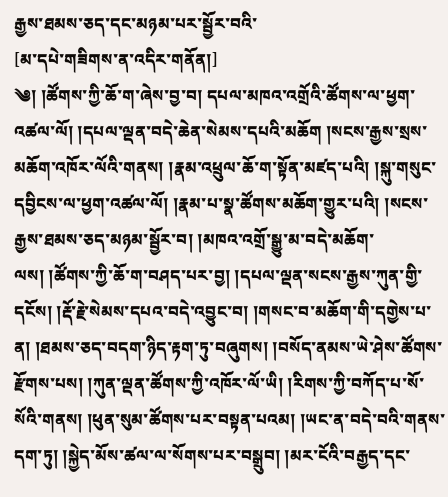རྒྱས་ཐམས་ཅད་དང་མཉམ་པར་སྦྱོར་བའི་
[མ་དཔེ་གཟིགས་ན་འདིར་གནོན།]
༄། །ཚོགས་ཀྱི་ཆོ་ག་ཞེས་བྱ་བ། དཔལ་མཁའ་འགྲོའི་ཚོགས་ལ་ཕྱག་འཚལ་ལོ། །དཔལ་ལྡན་བདེ་ཆེན་སེམས་དཔའི་མཆོག །སངས་རྒྱས་སྲས་མཆོག་འཁོར་ལོའི་གནས། །རྣམ་འཕྲུལ་ཆོ་ག་སྟོན་མཛད་པའི། །སྐུ་གསུང་དབྱིངས་ལ་ཕྱག་འཚལ་ལོ། །རྣམ་པ་སྣ་ཚོགས་མཆོག་གྱུར་པའི། །སངས་རྒྱས་ཐམས་ཅད་མཉམ་སྦྱོར་བ། །མཁའ་འགྲོ་སྒྱུ་མ་བདེ་མཆོག་ལས། །ཚོགས་ཀྱི་ཆོ་ག་བཤད་པར་བྱ། །དཔལ་ལྡན་སངས་རྒྱས་ཀུན་གྱི་དངོས། །རྡོ་རྗེ་སེམས་དཔའ་བདེ་འབྱུང་བ། །གསང་བ་མཆོག་གི་དགྱེས་པ་ན། །ཐམས་ཅད་བདག་ཉིད་རྟག་ཏུ་བཞུགས། །བསོད་ནམས་ཡེ་ཤེས་ཚོགས་རྫོགས་པས། །ཀུན་ལྡན་ཚོགས་ཀྱི་འཁོར་ལོ་ཡི། །རིགས་ཀྱི་བཀོད་པ་སོ་སོའི་གནས། །ཕུན་སུམ་ཚོགས་པར་བསྟན་པའམ། །ཡང་ན་བདེ་བའི་གནས་དག་ཏུ། །སྐྱེད་མོས་ཚལ་ལ་སོགས་པར་བསྒྲུབ། །མར་ངོའི་བརྒྱད་དང་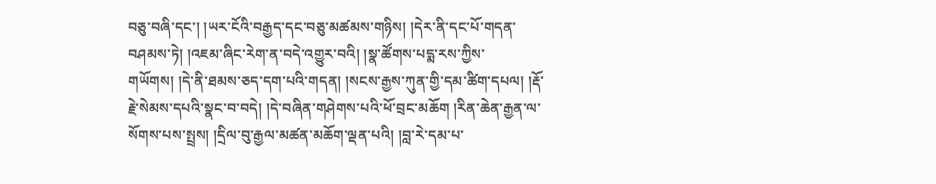བཅུ་བཞི་དང་། །ཡར་ངོའི་བརྒྱད་དང་བཅུ་མཚམས་གཉིས། །དེར་ནི་དང་པོ་གདན་བཤམས་ཏེ། །འཇམ་ཞིང་རེག་ན་བདེ་འགྱུར་བའི། །སྣ་ཚོགས་པདྨ་རས་ཀྱིས་གཡོགས། །དེ་ནི་ཐམས་ཅད་དག་པའི་གདན། །སངས་རྒྱས་ཀུན་གྱི་དམ་ཚིག་དཔལ། །རྡོ་རྗེ་སེམས་དཔའི་སྣང་བ་བདེ། །དེ་བཞིན་གཤེགས་པའི་ཕོ་བྲང་མཆོག །རིན་ཆེན་རྒྱན་ལ་སོགས་པས་སྤྲས། །དྲིལ་བུ་རྒྱལ་མཚན་མཆོག་ལྡན་པའི། །བླ་རེ་དམ་པ་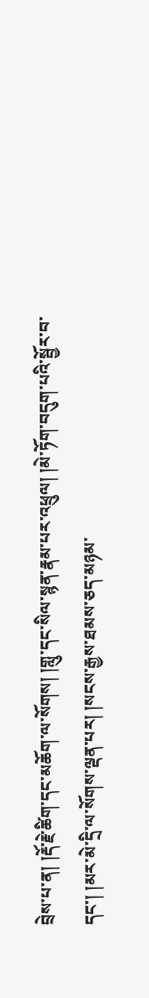བྲེས་པ་ན། །རྡོ་རྗེ་ཚིག་དང་མཆོག་ལ་སོགས། །གླུ་དང་སིལ་སྙན་རྣམ་པར་འཕྲུལ། །མེ་ཏོག་བདུག་པའི་སྦྱོར་བ་དང་། །མར་མེ་དྲི་ལ་སོགས་ལྡན་པར། །སངས་རྒྱས་ཐམས་ཅད་མཉམ་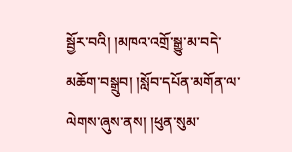སྦྱོར་བའི། །མཁའ་འགྲོ་སྒྱུ་མ་བདེ་མཆོག་བསྒྲུབ། །སློབ་དཔོན་མགོན་ལ་ལེགས་ཞུས་ནས། །ཕུན་སུམ་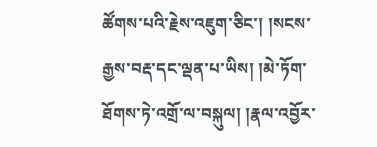ཚོགས་པའི་རྗེས་འཇུག་ཅིང་། །སངས་རྒྱས་བརྡ་དང་ལྡན་པ་ཡིས། །མེ་ཏོག་ཐོགས་ཏེ་འགྲོ་ལ་བསྐུལ། །རྣལ་འབྱོར་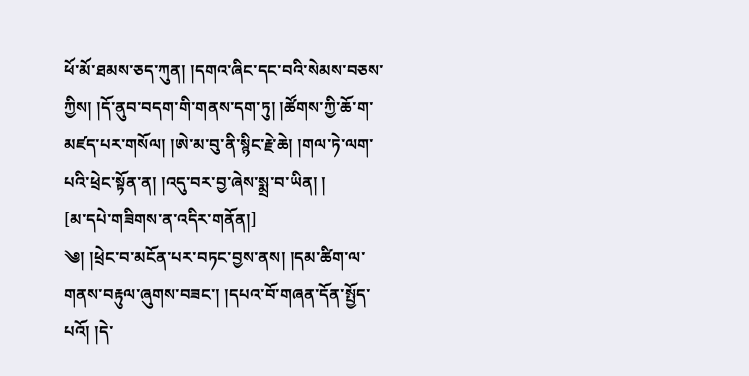ཕོ་མོ་ཐམས་ཅད་ཀུན། །དགའ་ཞིང་དང་བའི་སེམས་བཅས་ཀྱིས། །དོ་ནུབ་བདག་གི་གནས་དག་ཏུ། །ཚོགས་ཀྱི་ཆོ་ག་མཛད་པར་གསོལ། །ཨེ་མ་བུ་ནི་སྙིང་རྗེ་ཆེ། །གལ་ཏེ་ལག་པའི་ཕྲེང་སྟོན་ན། །འདུ་བར་བྱ་ཞེས་སྨྲ་བ་ཡིན། །
[མ་དཔེ་གཟིགས་ན་འདིར་གནོན།]
༄། །ཕྲེང་བ་མངོན་པར་བཏང་བྱས་ནས། །དམ་ཚིག་ལ་གནས་བརྟུལ་ཞུགས་བཟང་། །དཔའ་བོ་གཞན་དོན་སྤྱོད་པའོ། །དེ་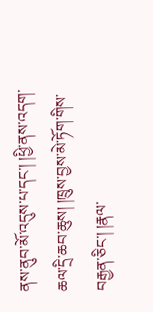ནས་ནུབ་མོ་འདུས་པ་དང་། །ཕྱི་ནས་འདག་ཆལ་དྲི་ཆབ་ཆུས། །ཁྲུས་བྱས་མེ་ཏོག་གིས་བརྒྱན་ཅིང་། །རྣལ་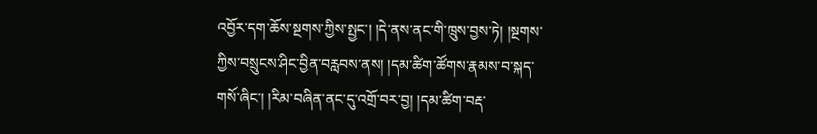འབྱོར་དག་ཆོས་སྔགས་ཀྱིས་སྤྱང་། །དེ་ནས་ནང་གི་ཁྲུས་བྱས་ཏེ། །སྔགས་ཀྱིས་བསྲུངས་ཤིང་བྱིན་བརླབས་ནས། །དམ་ཚིག་ཚོགས་རྣམས་བ་སྐད་གསོ་ཞིང་། །རིམ་བཞིན་ནང་དུ་འགྲོ་བར་བྱ། །དམ་ཚིག་བརྡ་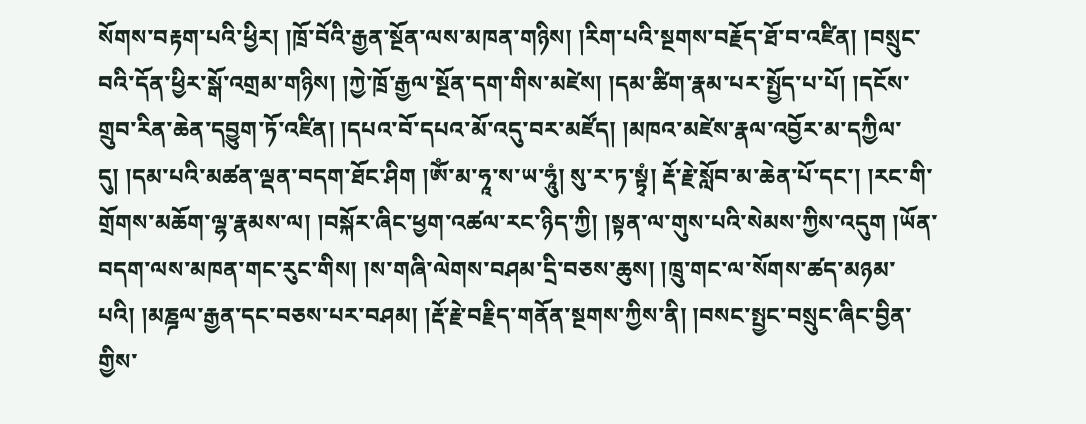སོགས་བརྟག་པའི་ཕྱིར། །ཁྲོ་བོའི་རྒྱན་སྔོན་ལས་མཁན་གཉིས། །རིག་པའི་སྔགས་བརྗོད་ཐོ་བ་འཛིན། །བསྲུང་བའི་དོན་ཕྱིར་སྒོ་འགྲམ་གཉིས། །ཀྱེ་ཁྲོ་རྒྱལ་སྔོན་དག་གིས་མཛེས། །དམ་ཚིག་རྣམ་པར་སྤྱོད་པ་པོ། །དངོས་གྲུབ་རིན་ཆེན་དབྱུག་ཏོ་འཛིན། །དཔའ་བོ་དཔའ་མོ་འདུ་བར་མཛོད། །མཁའ་མཛེས་རྣལ་འབྱོར་མ་དཀྱིལ་དུ། །དམ་པའི་མཚན་ལྡན་བདག་ཐོང་ཤིག །ཨོཾ་མ་ཧཱ་ས་ཡ་ཧཱུཾ། སུ་ར་ཏ་སྟྭཾ། རྡོ་རྗེ་སློབ་མ་ཆེན་པོ་དང་། །རང་གི་གྲོགས་མཆོག་ལྷ་རྣམས་ལ། །བསྐོར་ཞིང་ཕྱག་འཚལ་རང་ཉིད་ཀྱི། །སྟན་ལ་གུས་པའི་སེམས་ཀྱིས་འདུག །ཡོན་བདག་ལས་མཁན་གང་རུང་གིས། །ས་གཞི་ལེགས་བཤམ་དྲི་བཅས་ཆུས། །ཁྲུ་གང་ལ་སོགས་ཚད་མཉམ་པའི། །མཎྜལ་རྒྱན་དང་བཅས་པར་བཤམ། །རྡོ་རྗེ་བརྗིད་གནོན་སྔགས་ཀྱིས་ནི། །བསང་སྤྱང་བསྲུང་ཞིང་བྱིན་གྱིས་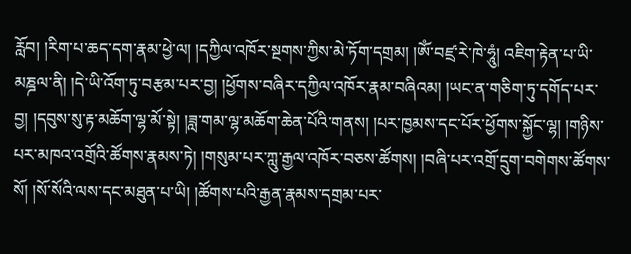རློབ། །རིག་པ་ཆད་དག་རྣམ་ཕྱེ་ལ། །དཀྱིལ་འཁོར་སྔགས་ཀྱིས་མེ་ཏོག་དགྲམ། །ཨོཾ་བཛྲ་རེ་ཁེ་ཧཱུཾ། འཇིག་རྟེན་པ་ཡི་མཎྜལ་ནི། །དེ་ཡི་འོག་ཏུ་བརྩམ་པར་བྱ། །ཕྱོགས་བཞིར་དཀྱིལ་འཁོར་རྣམ་བཞིའམ། །ཡང་ན་གཅིག་ཏུ་དགོད་པར་བྱ། །དབུས་སུ་རྟ་མཆོག་ལྷ་མོ་སྟེ། །ཟླ་གམ་ལྷ་མཆོག་ཆེན་པོའི་གནས། །པར་ཁྱམས་དང་པོར་ཕྱོགས་སྐྱོང་ལྷ། །གཉིས་པར་མཁའ་འགྲོའི་ཚོགས་རྣམས་ཏེ། །གསུམ་པར་ཀླུ་རྒྱལ་འཁོར་བཅས་ཚོགས། །བཞི་པར་འགྲོ་དྲུག་བགེགས་ཚོགས་སོ། །སོ་སོའི་ལས་དང་མཐུན་པ་ཡི། །ཚོགས་པའི་རྒྱན་རྣམས་དགྲམ་པར་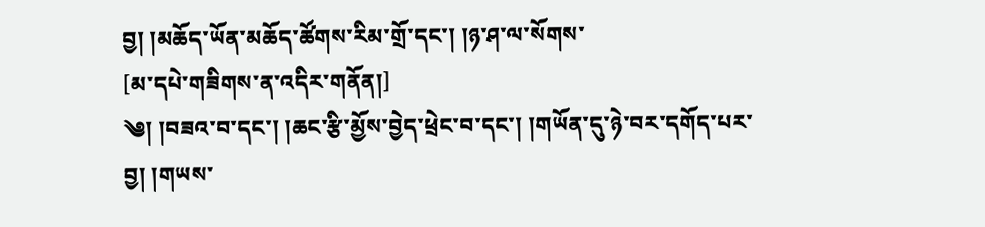བྱ། །མཆོད་ཡོན་མཆོད་ཚོགས་རིམ་གྲོ་དང་། །ཉ་ཤ་ལ་སོགས་
[མ་དཔེ་གཟིགས་ན་འདིར་གནོན།]
༄། །བཟའ་བ་དང་། །ཆང་རྩི་མྱོས་བྱེད་ཕྲེང་བ་དང་། །གཡོན་དུ་ཉེ་བར་དགོད་པར་བྱ། །གཡས་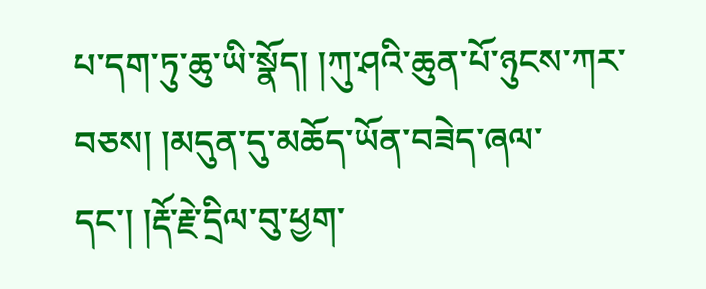པ་དག་ཏུ་ཆུ་ཡི་སྣོད། །ཀུ་ཤའི་ཆུན་པོ་ཉུངས་ཀར་བཅས། །མདུན་དུ་མཆོད་ཡོན་བཟེད་ཞལ་དང་། །རྡོ་རྗེ་དྲིལ་བུ་ཕྱག་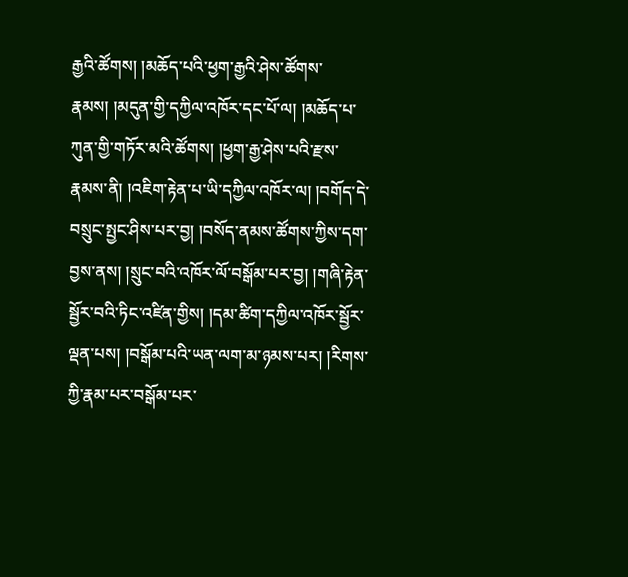རྒྱའི་ཚོགས། །མཆོད་པའི་ཕྱག་རྒྱའི་ཤེས་ཚོགས་རྣམས། །མདུན་གྱི་དཀྱིལ་འཁོར་དང་པོ་ལ། །མཆོད་པ་ཀུན་གྱི་གཏོར་མའི་ཚོགས། །ཕྱག་རྒྱ་ཤེས་པའི་རྫས་རྣམས་ནི། །འཇིག་རྟེན་པ་ཡི་དཀྱིལ་འཁོར་ལ། །བགོད་དེ་བསྲུང་སྤྱང་ཤིས་པར་བྱ། །བསོད་ནམས་ཚོགས་ཀྱིས་དག་བྱས་ནས། །སྲུང་བའི་འཁོར་ལོ་བསྒོམ་པར་བྱ། །གཞི་རྟེན་སྦྱོར་བའི་ཏིང་འཛིན་གྱིས། །དམ་ཚིག་དཀྱིལ་འཁོར་སྦྱོར་ལྡན་པས། །བསྒོམ་པའི་ཡན་ལག་མ་ཉམས་པར། །རིགས་ཀྱི་རྣམ་པར་བསྒོམ་པར་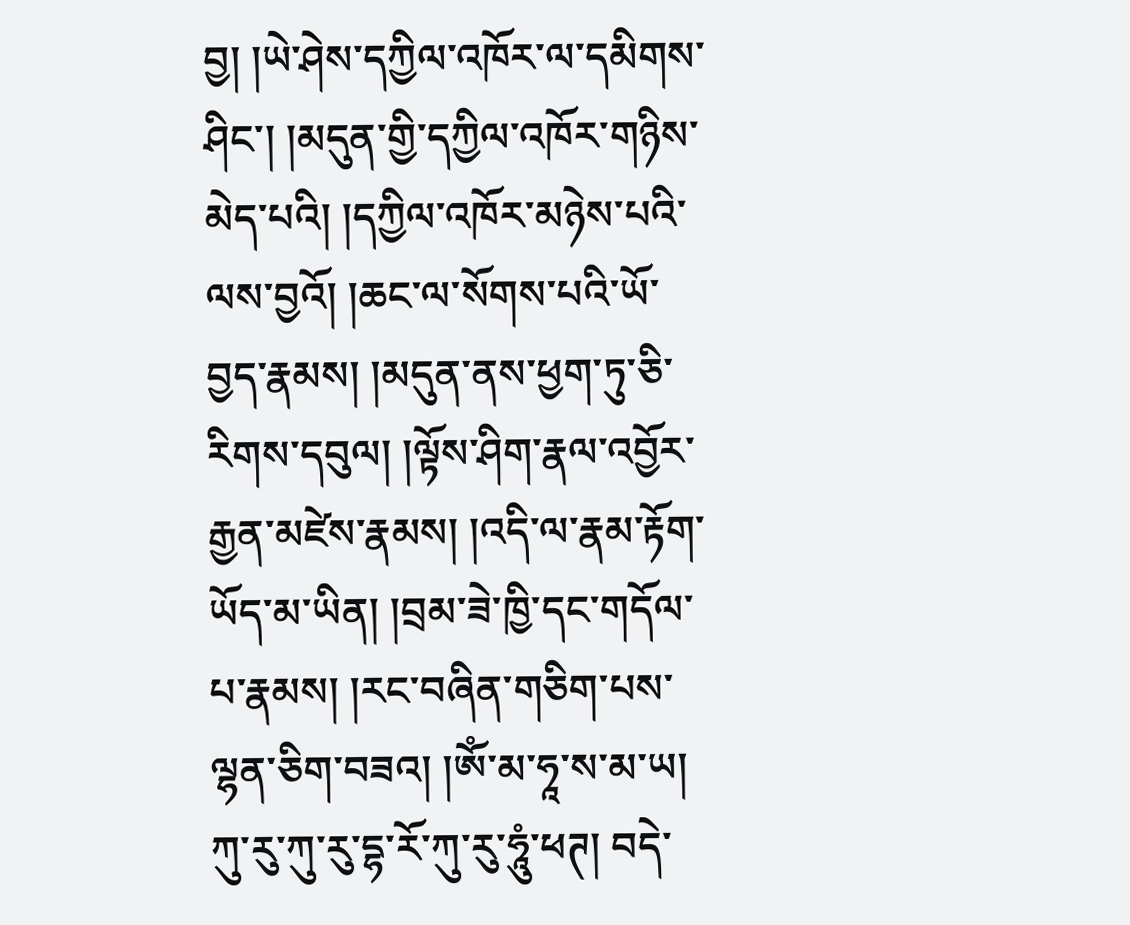བྱ། །ཡེ་ཤེས་དཀྱིལ་འཁོར་ལ་དམིགས་ཤིང་། །མདུན་གྱི་དཀྱིལ་འཁོར་གཉིས་མེད་པའི། །དཀྱིལ་འཁོར་མཉེས་པའི་ལས་བྱའོ། །ཆང་ལ་སོགས་པའི་ཡོ་བྱད་རྣམས། །མདུན་ནས་ཕྱག་ཏུ་ཅི་རིགས་དབུལ། །ལྟོས་ཤིག་རྣལ་འབྱོར་རྒྱན་མཛེས་རྣམས། །འདི་ལ་རྣམ་རྟོག་ཡོད་མ་ཡིན། །བྲམ་ཟེ་ཁྱི་དང་གདོལ་པ་རྣམས། །རང་བཞིན་གཅིག་པས་ལྷན་ཅིག་བཟའ། །ཨོཾ་མ་ཧཱ་ས་མ་ཡ། ཀུ་རུ་ཀུ་རུ་དྷ་རོ་ཀུ་རུ་ཧཱུཾ་ཕཊ། བདེ་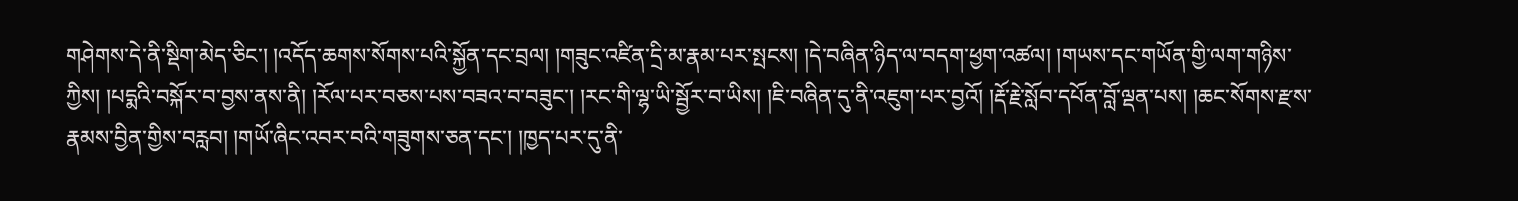གཤེགས་དེ་ནི་སྡིག་མེད་ཅིང་། །འདོད་ཆགས་སོགས་པའི་སྐྱོན་དང་བྲལ། །གཟུང་འཛིན་དྲི་མ་རྣམ་པར་སྤངས། །དེ་བཞིན་ཉིད་ལ་བདག་ཕྱག་འཚལ། །གཡས་དང་གཡོན་གྱི་ལག་གཉིས་ཀྱིས། །པདྨའི་བསྐོར་བ་བྱས་ནས་ནི། །རོལ་པར་བཅས་པས་བཟའ་བ་བཟུང་། །རང་གི་ལྷ་ཡི་སྦྱོར་བ་ཡིས། །ཇི་བཞིན་དུ་ནི་འཇུག་པར་བྱའོ། །རྡོ་རྗེ་སློབ་དཔོན་བློ་ལྡན་པས། །ཆང་སོགས་རྫས་རྣམས་བྱིན་གྱིས་བརླབ། །གཡོ་ཞིང་འབར་བའི་གཟུགས་ཅན་དང་། །ཁྱད་པར་དུ་ནི་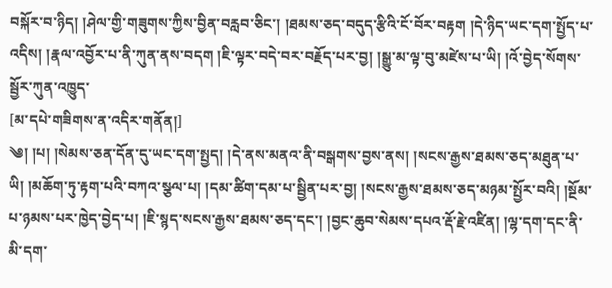བསྐོར་བ་ཉིད། །ཤེལ་གྱི་གཟུགས་ཀྱིས་བྱིན་བརླབ་ཅིང་། །ཐམས་ཅད་བདུད་རྩིའི་ངོ་བོར་བརྟག །དེ་ཉིད་ཡང་དག་སྤྱོད་པ་འདིས། །རྣལ་འབྱོར་པ་ནི་ཀུན་ནས་བདག །ཇི་ལྟར་བདེ་བར་བརྗོད་པར་བྱ། །སྒྱུ་མ་ལྟ་བུ་མཛེས་པ་ཡི། །འོ་བྱེད་སོགས་སྦྱོར་ཀུན་འཁྱུད་
[མ་དཔེ་གཟིགས་ན་འདིར་གནོན།]
༄། །པ། །སེམས་ཅན་དོན་དུ་ཡང་དག་སྤྱད། །དེ་ནས་མནའ་ནི་བསྒགས་བྱས་ནས། །སངས་རྒྱས་ཐམས་ཅད་མཐུན་པ་ཡི། །མཆོག་ཏུ་རྟག་པའི་བཀའ་སྩལ་པ། །དམ་ཚིག་དམ་པ་སྦྱིན་པར་བྱ། །སངས་རྒྱས་ཐམས་ཅད་མཉམ་སྤྱོར་བའི། །སྔོམ་པ་ཉམས་པར་ཁྱེད་བྱེད་པ། །ཇི་སྙད་སངས་རྒྱས་ཐམས་ཅད་དང་། །བྱང་ཆུབ་སེམས་དཔའ་རྡོ་རྗེ་འཛིན། །ལྷ་དག་དང་ནི་མི་དག་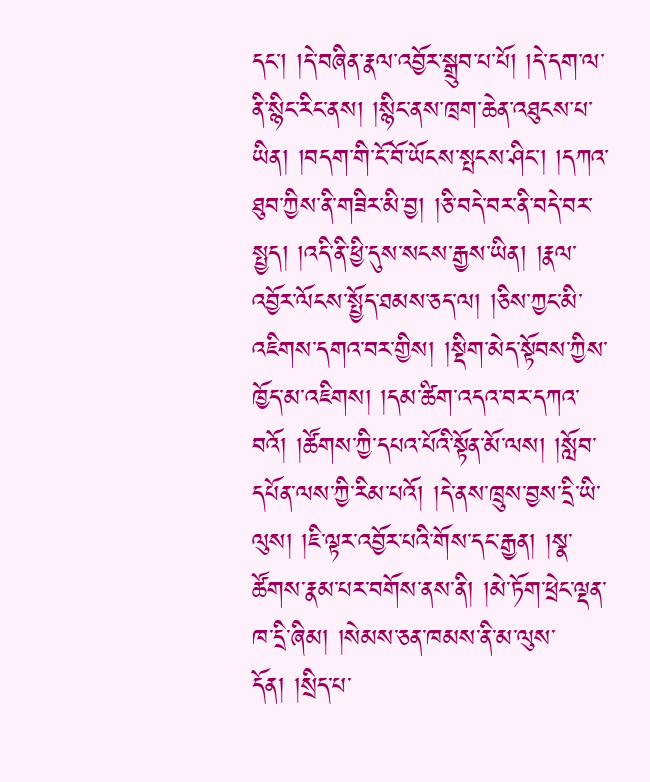དང་། །དེ་བཞིན་རྣལ་འབྱོར་སྒྲུབ་པ་པོ། །དེ་དག་ལ་ནི་སྙིང་རིང་ནས། །སྙིང་ནས་ཁྲག་ཆེན་འཐུངས་པ་ཡིན། །བདག་གི་ངོ་བོ་ཡོངས་སྤངས་ཤིང་། །དཀའ་ཐུབ་ཀྱིས་ནི་གཟིར་མི་བྱ། །ཅི་བདེ་བར་ནི་བདེ་བར་སྤྱད། །འདི་ནི་ཕྱི་དུས་སངས་རྒྱས་ཡིན། །རྣལ་འབྱོར་ལོངས་སྤྱོད་ཐམས་ཅད་ལ། །ཅིས་ཀྱང་མི་འཇིགས་དགའ་བར་གྱིས། །སྡིག་མེད་སྟོབས་ཀྱིས་ཁྱོད་མ་འཇིགས། །དམ་ཚིག་འདའ་བར་དཀའ་བའོ། །ཚོགས་ཀྱི་དཔའ་པོའི་སྟོན་མོ་ལས། །སློབ་དཔོན་ལས་ཀྱི་རིམ་པའོ། །དེ་ནས་ཁྲུས་བྱས་དྲི་ཡི་ལུས། །ཇི་ལྟར་འབྱོར་པའི་གོས་དང་རྒྱན། །སྣ་ཚོགས་རྣམ་པར་བགོས་ནས་ནི། །མེ་ཏོག་ཕྲེང་ལྡན་ཁ་དྲི་ཞིམ། །སེམས་ཅན་ཁམས་ནི་མ་ལུས་དོན། །སྲིད་པ་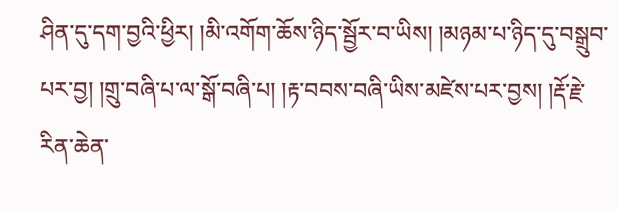ཤིན་དུ་དག་བྱའི་ཕྱིར། །མི་འགོག་ཆོས་ཉིད་སྦྱོར་བ་ཡིས། །མཉམ་པ་ཉིད་དུ་བསྒྲུབ་པར་བྱ། །གྲུ་བཞི་པ་ལ་སྒོ་བཞི་པ། །རྟ་བབས་བཞི་ཡིས་མཛེས་པར་བྱས། །རྡོ་རྗེ་རིན་ཆེན་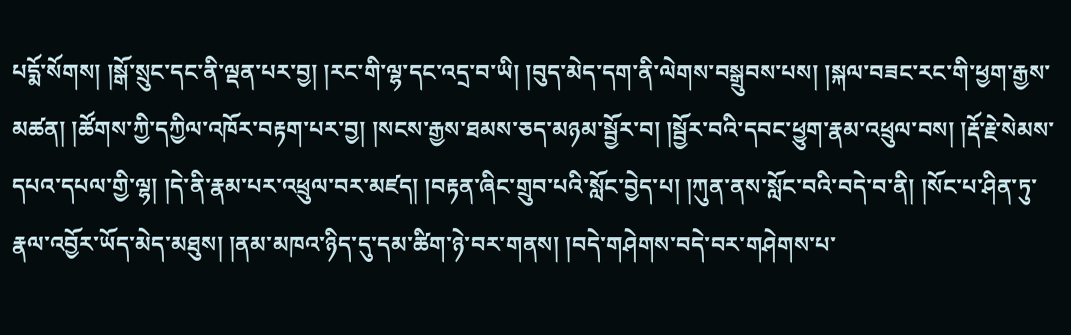པདྨོ་སོགས། །སྒོ་སྲུང་དང་ནི་ལྡན་པར་བྱ། །རང་གི་ལྷ་དང་འདྲ་བ་ཡི། །བུད་མེད་དག་ནི་ལེགས་བསྒྲུབས་པས། །སྐལ་བཟང་རང་གི་ཕྱག་རྒྱས་མཚན། །ཚོགས་ཀྱི་དཀྱིལ་འཁོར་བརྟག་པར་བྱ། །སངས་རྒྱས་ཐམས་ཅད་མཉམ་སྦྱོར་བ། །སྦྱོར་བའི་དབང་ཕྱུག་རྣམ་འཕྲུལ་བས། །རྡོ་རྗེ་སེམས་དཔའ་དཔལ་གྱི་ལྷ། །དེ་ནི་རྣམ་པར་འཕྲུལ་བར་མཛད། །བརྟན་ཞིང་གྲུབ་པའི་སློང་བྱེད་པ། །ཀུན་ནས་སློང་བའི་བདེ་བ་ནི། །སོང་པ་ཤིན་ཏུ་རྣལ་འབྱོར་ཡོད་མེད་མཐུས། །ནམ་མཁའ་ཉིད་དུ་དམ་ཚིག་ཉེ་བར་གནས། །བདེ་གཤེགས་བདེ་བར་གཤེགས་པ་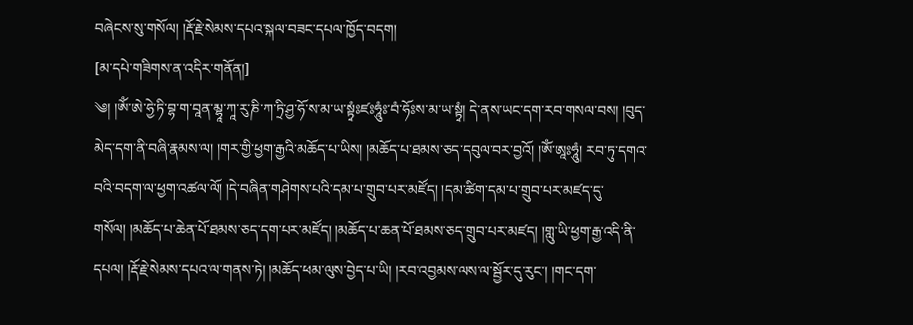བཞེངས་སུ་གསོལ། །རྡོ་རྗེ་སེམས་དཔའ་སྐལ་བཟང་དཔལ་ཁྱོད་བདག།
[མ་དཔེ་གཟིགས་ན་འདིར་གནོན།]
༄། །ཨོཾ་ཨེ་ཧྱེ་ཏི་བྷ་ག་བཱན་མྷཱ་ཀཱ་རུ་ཎི་ཀ་ཏྲི་ཤྱ་ཧོ་ས་མ་ཡ་སྟྭཾཿཛཿཧཱུཾཿ་བཾ་ཧོཿས་མ་ཡ་སྟྭཾ། དེ་ནས་ཡང་དག་རབ་གསལ་བས། །བུད་མེད་དག་ནི་བཞི་རྣམས་ལ། །གར་གྱི་ཕྱག་རྒྱའི་མཆོད་པ་ཡིས། །མཆོད་པ་ཐམས་ཅད་དབུལ་བར་བྱའོ། །ཨོཾ་ཨཱཿཧཱུཾ། རབ་ཏུ་དགའ་བའི་བདག་ལ་ཕྱག་འཚལ་ལོ། །དེ་བཞིན་གཤེགས་པའི་དམ་པ་གྲུབ་པར་མཛོད། །དམ་ཚིག་དམ་པ་གྲུབ་པར་མཛད་དུ་གསོལ། །མཆོད་པ་ཆེན་པོ་ཐམས་ཅད་དག་པར་མཛོད། །མཆོད་པ་ཆན་པོ་ཐམས་ཅད་གྲུབ་པར་མཛད། །གླུ་ཡི་ཕྱག་རྒྱ་འདི་ནི་དཔལ། །རྡོ་རྗེ་སེམས་དཔའ་ལ་གནས་ཏེ། །མཆོད་ཕམ་ལུས་བྱེད་པ་ཡི། །རབ་འབྱམས་ལས་ལ་སྦྱོར་དུ་རུང་། །གང་དག་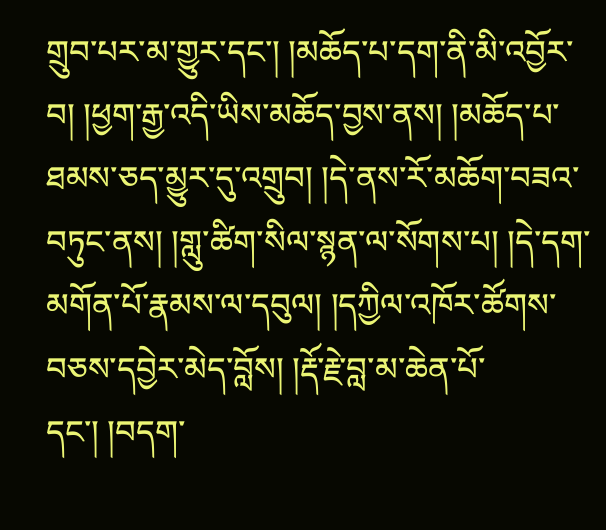གྲུབ་པར་མ་གྱུར་དང་། །མཆོད་པ་དག་ནི་མི་འབྱོར་བ། །ཕྱག་རྒྱ་འདི་ཡིས་མཆོད་བྱས་ནས། །མཆོད་པ་ཐམས་ཅད་མྱུར་དུ་འགྲུབ། །དེ་ནས་རོ་མཆོག་བཟའ་བཏུང་ནས། །གླུ་ཚིག་སིལ་སྙན་ལ་སོགས་པ། །དེ་དག་མགོན་པོ་རྣམས་ལ་དབུལ། །དཀྱིལ་འཁོར་ཚོགས་བཅས་དབྱེར་མེད་བློས། །རྡོ་རྗེ་བླ་མ་ཆེན་པོ་དང་། །བདག་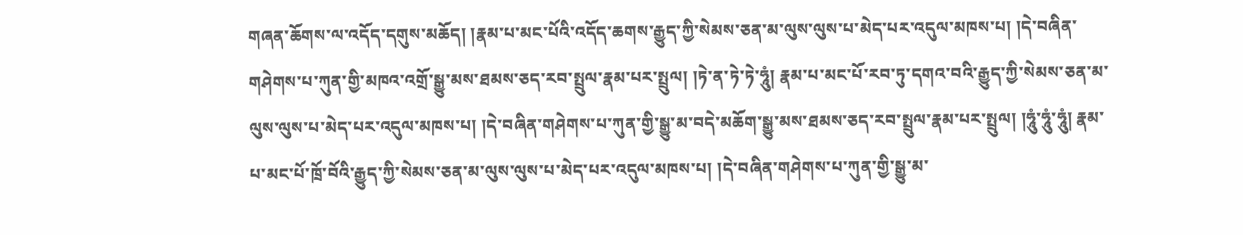གཞན་ཆོགས་ལ་འདོད་དགུས་མཆོད། །རྣམ་པ་མང་པོའི་འདོད་ཆགས་རྒྱུད་ཀྱི་སེམས་ཅན་མ་ལུས་ལུས་པ་མེད་པར་འདུལ་མཁས་པ། །དེ་བཞིན་གཤེགས་པ་ཀུན་གྱི་མཁའ་འགྲོ་སྒྱུ་མས་ཐམས་ཅད་རབ་སྤྲུལ་རྣམ་པར་སྤྲུལ། །ཏེ་ན་ཏེ་ཏེ་ཧཱུཾ། རྣམ་པ་མང་པོ་རབ་ཏུ་དགའ་བའི་རྒྱུད་ཀྱི་སེམས་ཅན་མ་ལུས་ལུས་པ་མེད་པར་འདུལ་མཁས་པ། །དེ་བཞིན་གཤེགས་པ་ཀུན་གྱི་སྒྱུ་མ་བདེ་མཆོག་སྒྱུ་མས་ཐམས་ཅད་རབ་སྤྲུལ་རྣམ་པར་སྤྲུལ། །ཧཱུཾ་ཧཱུཾ་ཧཱུཾ། རྣམ་པ་མང་པོ་ཁྲོ་བོའི་རྒྱུད་ཀྱི་སེམས་ཅན་མ་ལུས་ལུས་པ་མེད་པར་འདུལ་མཁས་པ། །དེ་བཞིན་གཤེགས་པ་ཀུན་གྱི་སྒྱུ་མ་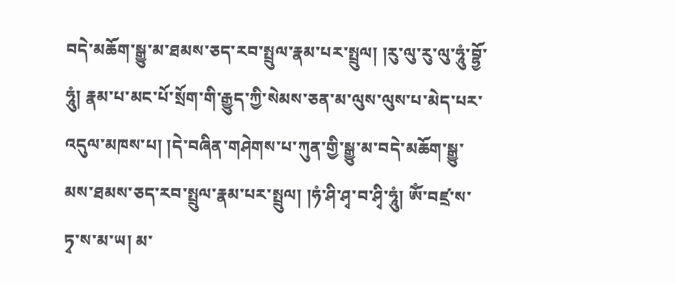བདེ་མཆོག་སྒྱུ་མ་ཐམས་ཅད་རབ་སྤྲུལ་རྣམ་པར་སྤྲུལ། །རུ་ལུ་རུ་ལུ་ཧཱུཾ་བྷྱོ་ཧཱུཾ། རྣམ་པ་མང་པོ་སྲོག་གི་རྒྱུད་ཀྱི་སེམས་ཅན་མ་ལུས་ལུས་པ་མེད་པར་འདུལ་མཁས་པ། །དེ་བཞིན་གཤེགས་པ་ཀུན་གྱི་སྒྱུ་མ་བདེ་མཆོག་སྒྱུ་མས་ཐམས་ཅད་རབ་སྤྲུལ་རྣམ་པར་སྤྲུལ། །ཧཾ་ཤི་ཤྭ་བ་ཤྭི་ཧཱུཾ། ཨོཾ་བཛྲ་ས་ཏྭ་ས་མ་ཡ། མ་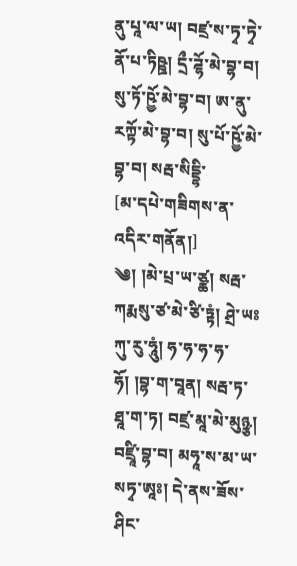ནུ་པཱ་ལ་ཡ། བཛྲ་ས་ཏྭ་ཏྭེ་ནོ་པ་ཏིཥྛ། དྲྀ་ཌྷོ་མེ་བྷ་བ། སུ་ཏོ་ཥྱོ་མེ་བྷ་བ། ཨ་ནུ་རཀྟོ་མེ་བྷ་བ། སུ་པོ་ཥྱོ་མེ་བྷ་བ། སརྦ་སིདྡྷི་
[མ་དཔེ་གཟིགས་ན་འདིར་གནོན།]
༄། །མེ་པྲ་ཡ་ཙྪ། སརྦ་ཀརྨསུ་ཙ་མེ་ཙི་ཏྟཾ། ཤྲེ་ཡཿཀུ་རུ་ཧཱུཾ། ཧ་ཧ་ཧ་ཧ་ཧོ། །བྷ་ག་བཱན། སརྦ་ཏ་ཐཱ་ག་ཏ། བཛྲ་མཱ་མེ་མུཉྩ། བཛྲཱི་བྷ་བ། མཧཱ་ས་མ་ཡ་སཏྭ་ཨཱཿ། དེ་ནས་ཟོས་ཤིང་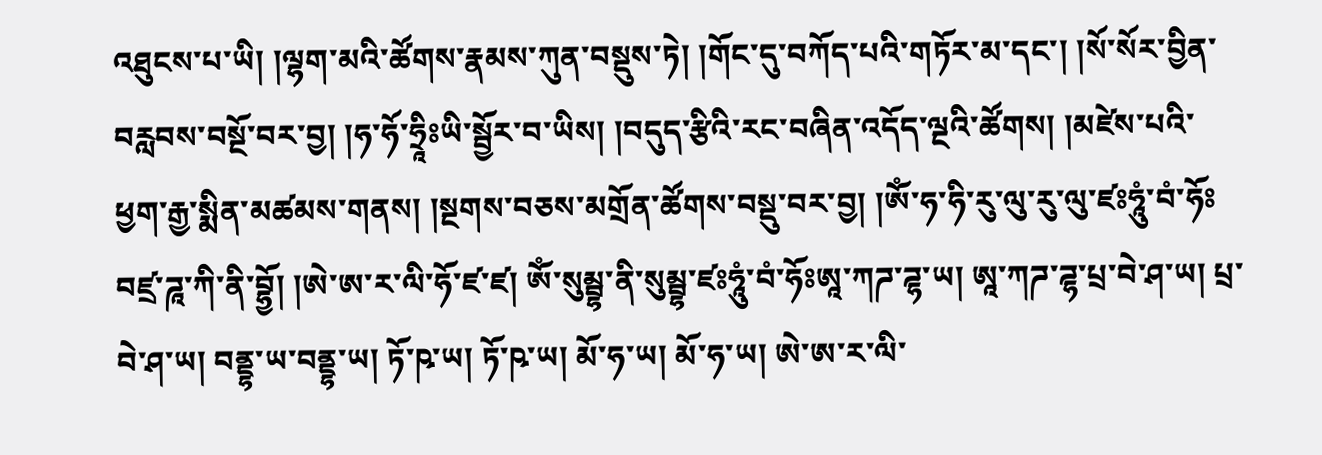འཐུངས་པ་ཡི། །ལྷག་མའི་ཚོགས་རྣམས་ཀུན་བསྡུས་ཏེ། །གོང་དུ་བཀོད་པའི་གཏོར་མ་དང་། །སོ་སོར་བྱིན་བརླབས་བསྔོ་བར་བྱ། །ཧ་ཧོ་ཧྲཱིཿཡི་སྦྱོར་བ་ཡིས། །བདུད་རྩིའི་རང་བཞིན་འདོད་ལྔའི་ཚོགས། །མཛེས་པའི་ཕྱག་རྒྱ་སྨིན་མཚམས་གནས། །སྔགས་བཅས་མགྲོན་ཚོགས་བསྡུ་བར་བྱ། །ཨོཾ་ཧ་ཧི་རུ་ལུ་རུ་ལུ་ཛཿཧཱུཾ་བཾ་ཧོཿབཛྲ་ཌཱ་ཀི་ནི་བྷྱོ། །ཨེ་ཨ་ར་ལི་ཧོ་ཛ་ཛ། ཨོཾ་སུམྦྷ་ནི་སུམྦྷ་ཛཿཧཱུཾ་བཾ་ཧོཿཨཱ་ཀཌ་ཌྷ་ཡ། ཨཱ་ཀཌ་ཌྷ་པྲ་བེ་ཤ་ཡ། པྲ་བེ་ཤ་ཡ། བནྡྷ་ཡ་བནྡྷ་ཡ། ཏོ་ཥ་ཡ། ཏོ་ཥ་ཡ། མོ་ཧ་ཡ། མོ་ཧ་ཡ། ཨེ་ཨ་ར་ལི་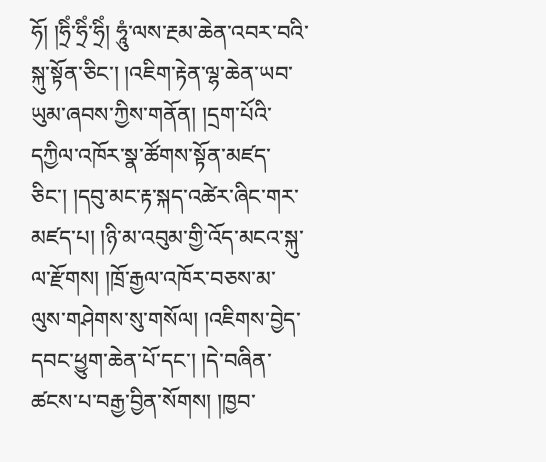ཧོ། །ཧྲིཾ་ཧྲིཾ་ཧྲིཾ། ཧཱུཾ་ལས་རྔམ་ཆེན་འབར་བའི་སྐུ་སྟོན་ཅིང་། །འཇིག་རྟེན་ལྷ་ཆེན་ཡབ་ཡུམ་ཞབས་ཀྱིས་གནོན། །དྲག་པོའི་དཀྱིལ་འཁོར་སྣ་ཚོགས་སྟོན་མཛད་ཅིང་། །དབུ་མང་རྟ་སྐད་འཚེར་ཞིང་གར་མཛད་པ། །ཉི་མ་འབུམ་གྱི་འོད་མངའ་སྐུ་ལ་རྫོགས། །ཁྲོ་རྒྱལ་འཁོར་བཅས་མ་ལུས་གཤེགས་སུ་གསོལ། །འཇིགས་བྱེད་དབང་ཕྱུག་ཆེན་པོ་དང་། །དེ་བཞིན་ཚངས་པ་བརྒྱ་བྱིན་སོགས། །ཁྱབ་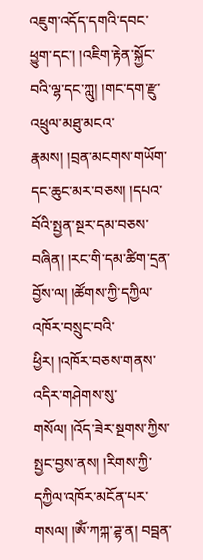འཇུག་འདོད་དགའི་དབང་ཕྱུག་དང་། །འཇིག་རྟེན་སྐྱོང་བའི་ལྷ་དང་ཀླུ། །གང་དག་རྫུ་འཕྲུལ་མཐུ་མངའ་རྣམས། །བྲན་མངགས་གཡོག་དང་ཆུང་མར་བཅས། །དཔའ་བོའི་སྤྱན་སྔར་དམ་བཅས་བཞིན། །རང་གི་དམ་ཚིག་དྲན་བྱོས་ལ། །ཚོགས་ཀྱི་དཀྱིལ་འཁོར་བསྲུང་བའི་ཕྱིར། །འཁོར་བཅས་གནས་འདིར་གཤེགས་སུ་གསོལ། །འོད་ཟེར་སྔགས་ཀྱིས་སྤྱང་བྱས་ནས། །རིགས་ཀྱི་དཀྱིལ་འཁོར་མངོན་པར་གསལ། །ཨོཾ་ཀཀྐ་ཌྷ་ན། བབྦན་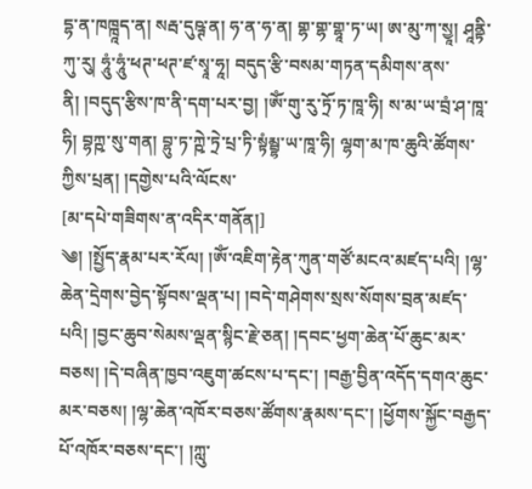དྷ་ན་ཁཁྑཱད་ན། སརྦ་དུཥྚ་ན། ཧ་ན་ཧ་ན། གྷ་གྷ་གྷཱ་ཏ་ཡ། ཨ་མུ་ཀ་སྱཱ། ཤཱནྟི་ཀུ་རུ། ཧཱུཾ་ཧཱུཾ་ཕཊ་ཕཊ་ཛ་སྭཱ་ཧཱ། བདུད་རྩི་བསམ་གཏན་དམིགས་ནས་ནི། །བདུད་རྩིས་ཁ་ནི་དག་པར་བྱ། །ཨོཾ་གུ་རུ་ཏྲོ་ཏ་ཁཱ་ཧི། ས་མ་ཡ་བྲཾ་ཤ་ཁཱ་ཧི། བྷཀྵ་སུ་གན། བྷུ་ཏ་ཀྵེ་ཏྲེ་པྲ་ཏི་སྟཾམྦྷ་ཡ་ཁཱ་ཧི། ལྷག་མ་ཁ་ཆུའི་ཚོགས་ཀྱིས་པྲན། །དགྱེས་པའི་ལོངས་
[མ་དཔེ་གཟིགས་ན་འདིར་གནོན།]
༄། །སྤྱོད་རྣམ་པར་རོལ། །ཨོཾ་འཇིག་རྟེན་ཀུན་གཙོ་མངའ་མཛད་པའི། །ལྷ་ཆེན་དྲེགས་བྱེད་སྟོབས་ལྡན་པ། །བདེ་གཤེགས་སྲས་སོགས་བྲན་མཛད་པའི། །བྱང་ཆུབ་སེམས་ལྡན་སྙིང་རྗེ་ཅན། །དབང་ཕྱག་ཆེན་པོ་ཆུང་མར་བཅས། །དེ་བཞིན་ཁྱབ་འཇུག་ཚངས་པ་དང་། །བརྒྱ་བྱིན་འདོད་དགའ་ཆུང་མར་བཅས། །ལྷ་ཆེན་འཁོར་བཅས་ཚོགས་རྣམས་དང་། །ཕྱོགས་སྐྱོང་བརྒྱད་པོ་འཁོར་བཅས་དང་། །ཀླུ་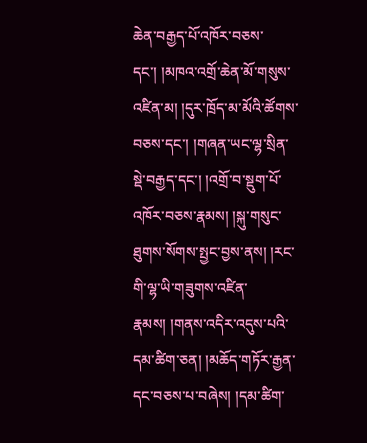ཆེན་བརྒྱད་པོ་འཁོར་བཅས་དང་། །མཁའ་འགྲོ་ཆེན་མོ་གསུས་འཛིན་མ། །དུར་ཁྲོད་མ་མོའི་ཚོགས་བཅས་དང་། །གཞན་ཡང་ལྷ་སྲིན་སྡེ་བརྒྱད་དང་། །འགྲོ་བ་སྡུག་པོ་འཁོར་བཅས་རྣམས། །སྐུ་གསུང་ཐུགས་སོགས་སྤྱང་བྱས་ནས། །རང་གི་ལྷ་ཡི་གཟུགས་འཛིན་རྣམས། །གནས་འདིར་འདུས་པའི་དམ་ཚིག་ཅན། །མཆོད་གཏོར་རྒྱན་དང་བཅས་པ་བཞེས། །དམ་ཚིག་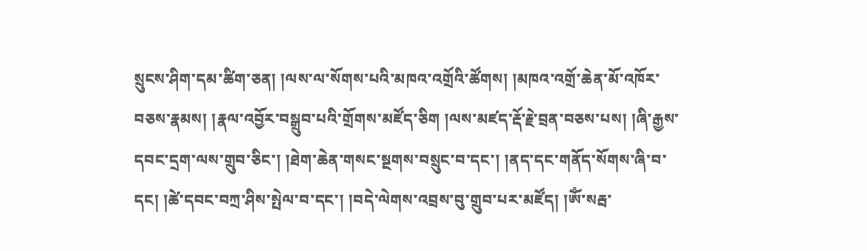སྲུངས་ཤིག་དམ་ཚིག་ཅན། །ལས་ལ་སོགས་པའི་མཁའ་འགྲོའི་ཚོགས། །མཁའ་འགྲོ་ཆེན་མོ་འཁོར་བཅས་རྣམས། །རྣལ་འབྱོར་བསྒྲུབ་པའི་གྲོགས་མཛོད་ཅིག །ལས་མཛད་རྡོ་རྗེ་བྲན་བཅས་པས། །ཞི་རྒྱས་དབང་དྲག་ལས་གྲུབ་ཅིང་། །ཐེག་ཆེན་གསང་སྔགས་བསྲུང་བ་དང་། །ནད་དང་གནོད་སོགས་ཞི་བ་དང། །ཚེ་དབང་བཀྲ་ཤིས་སྤེལ་བ་དང་། །བདེ་ལེགས་འབྲས་བུ་གྲུབ་པར་མཛོད། །ཨོཾ་སརྦ་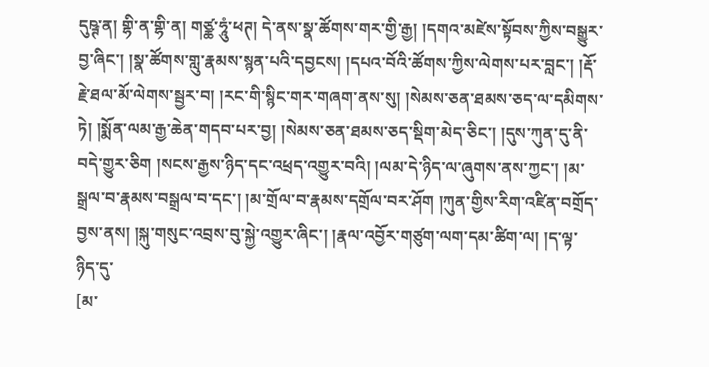དུཥྚ་ན། གྷི་ན་གྷི་ན། གཙྪ་ཧཱུཾ་ཕཊ། དེ་ནས་སྣ་ཚོགས་གར་གྱི་རྒྱ། །དགའ་མཛེས་སྟོབས་ཀྱིས་བསྒྱུར་བྱ་ཞིང་། །སྣ་ཚོགས་གླུ་རྣམས་སྙན་པའི་དབྱངས། །དཔའ་བོའི་ཚོགས་ཀྱིས་ལེགས་པར་བླང་། །རྡོ་རྗེ་ཐལ་མོ་ལེགས་སྦྱར་བ། །རང་གི་སྙིང་གར་གཞག་ནས་སུ། །སེམས་ཅན་ཐམས་ཅད་ལ་དམིགས་ཏེ། །སྨོན་ལམ་རྒྱ་ཆེན་གདབ་པར་བྱ། །སེམས་ཅན་ཐམས་ཅད་སྡིག་མེད་ཅིང་། །དུས་ཀུན་དུ་ནི་བདེ་གྱུར་ཅིག །སངས་རྒྱས་ཉིད་དང་འཕྲད་འགྱུར་བའི། །ལམ་དེ་ཉིད་ལ་ཞུགས་ནས་ཀྱང་། །མ་སྒྲལ་བ་རྣམས་བསྒྲལ་བ་དང་། །མ་གྲོལ་བ་རྣམས་དགྲོལ་བར་ཤོག །ཀུན་གྱིས་རིག་འཛིན་བགྲོད་བྱས་ནས། །སྐུ་གསུང་འབྲས་བུ་སྐྱེ་འགྱུར་ཞིང་། །རྣལ་འབྱོར་གཙུག་ལག་དམ་ཚིག་ལ། །ད་ལྟ་ཉིད་དུ་
[མ་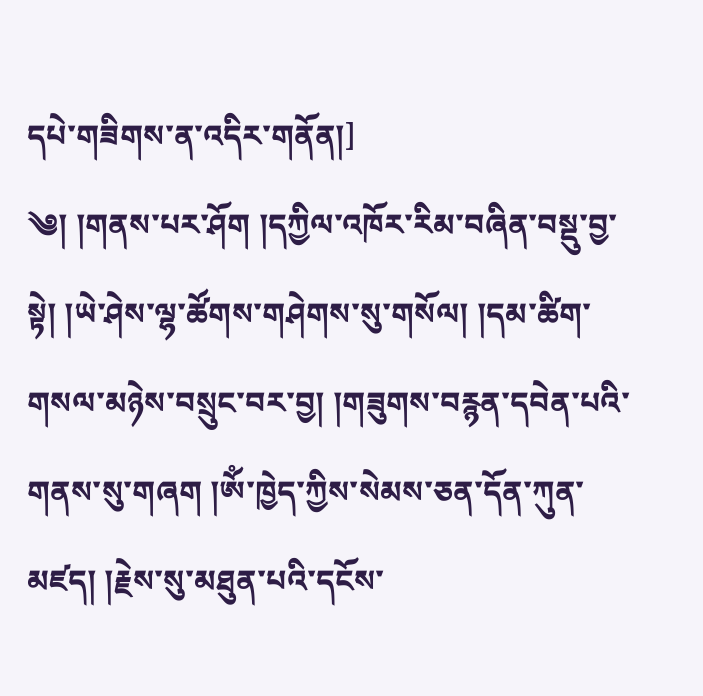དཔེ་གཟིགས་ན་འདིར་གནོན།]
༄། །གནས་པར་ཤོག །དཀྱིལ་འཁོར་རིམ་བཞིན་བསྡུ་བྱ་སྟེ། །ཡེ་ཤེས་ལྷ་ཚོགས་གཤེགས་སུ་གསོལ། །དམ་ཚིག་གསལ་མཉེས་བསྲུང་བར་བྱ། །གཟུགས་བརྙན་དབེན་པའི་གནས་སུ་གཞག །ཨོཾ་ཁྱེད་ཀྱིས་སེམས་ཅན་དོན་ཀུན་མཛད། །རྗེས་སུ་མཐུན་པའི་དངོས་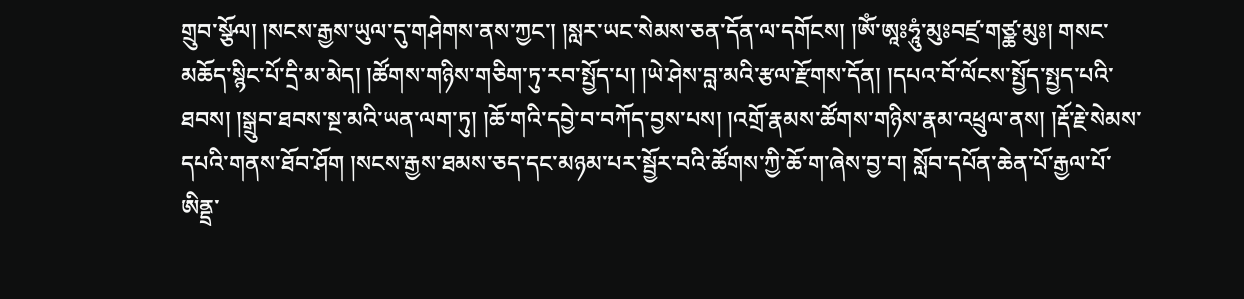གྲུབ་སྩོལ། །སངས་རྒྱས་ཡུལ་དུ་གཤེགས་ནས་ཀྱང་། །སླར་ཡང་སེམས་ཅན་དོན་ལ་དགོངས། །ཨོཾ་ཨཱཿཧཱུཾ་མུཿབཛྲ་གཙྪ་མུཿ། གསང་མཆོད་སྙིང་པོ་དྲི་མ་མེད། །ཚོགས་གཉིས་གཅིག་ཏུ་རབ་སྤྱོད་པ། །ཡེ་ཤེས་བླ་མའི་རྩལ་རྫོགས་དོན། །དཔའ་བོ་ལོངས་སྤྱོད་སྤྱད་པའི་ཐབས། །སྒྲུབ་ཐབས་སྔ་མའི་ཡན་ལག་ཏུ། །ཆོ་གའི་དབྱེ་བ་བཀོད་བྱས་པས། །འགྲོ་རྣམས་ཚོགས་གཉིས་རྣམ་འཕྲུལ་ནས། །རྡོ་རྗེ་སེམས་དཔའི་གནས་ཐོབ་ཤོག །སངས་རྒྱས་ཐམས་ཅད་དང་མཉམ་པར་སྦྱོར་བའི་ཚོགས་ཀྱི་ཆོ་ག་ཞེས་བྱ་བ། སློབ་དཔོན་ཆེན་པོ་རྒྱལ་པོ་ཨིནྡྲ་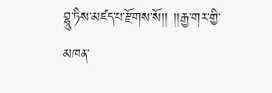བྷཱུ་ཏིས་མཛད་པ་རྫོགས་སོ།། །།རྒྱ་གར་གྱི་མཁན་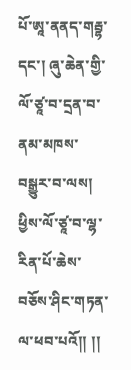པོ་ཨཱ་ནནད་གརྦྷ་དང་། ཞུ་ཆེན་གྱི་ལོ་ཙཱ་བ་དྲན་བ་ནམ་མཁས་བསྒྱུར་བ་ལས། ཕྱིས་ལོ་ཙཱ་བ་ལྷ་རིན་པོ་ཆེས་བཅོས་ཤིང་གཏན་ལ་ཕབ་པའོ།། །།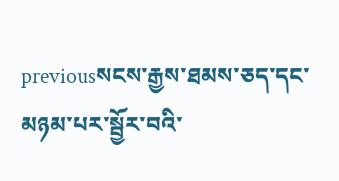previousསངས་རྒྱས་ཐམས་ཅད་དང་མཉམ་པར་སྦྱོར་བའི་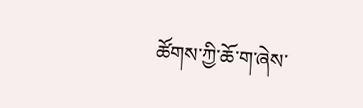ཚོགས་ཀྱི་ཆོ་ག་ཞེས་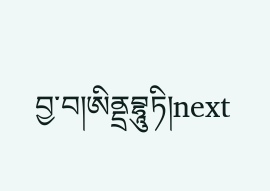བྱ་བ།ཨིནྡྲབྷཱུཏི།next